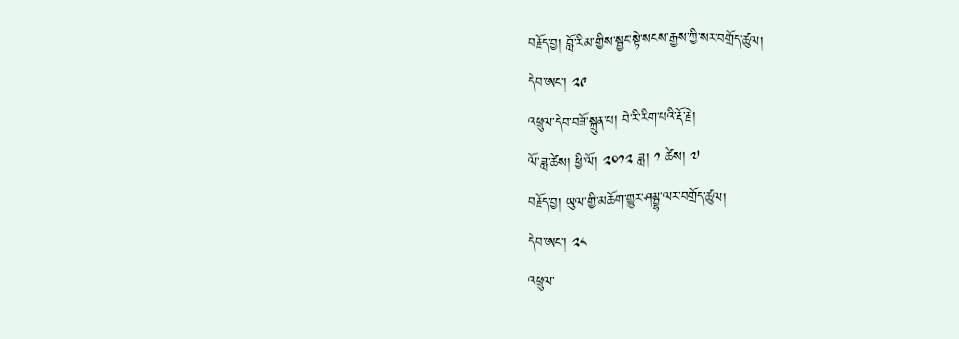བརྗོད་བྱ། བློ་རིམ་གྱིས་སྦྱང་སྟེ་སངས་རྒྱས་ཀྱི་སར་བགྲོད་ཚུལ།
དེབ་ཨང་། ༢༩
འཕྲུལ་དེབ་བཟོ་སྐྲུན་པ། བེ་རི་རིག་པའི་རྡོ་རྗེ།
ལོ་ཟླ་ཚེས། ཕྱི་ལོ། ༢༠༡༢ ཟླ། ༡ ཚེས། ༧
བརྗོད་བྱ། ཡུལ་གྱི་མཆོག་གྱུར་ཤམྦྷ་ལར་བགྲོད་ཚུལ།
དེབ་ཨང་། ༢༨
འཕྲུལ་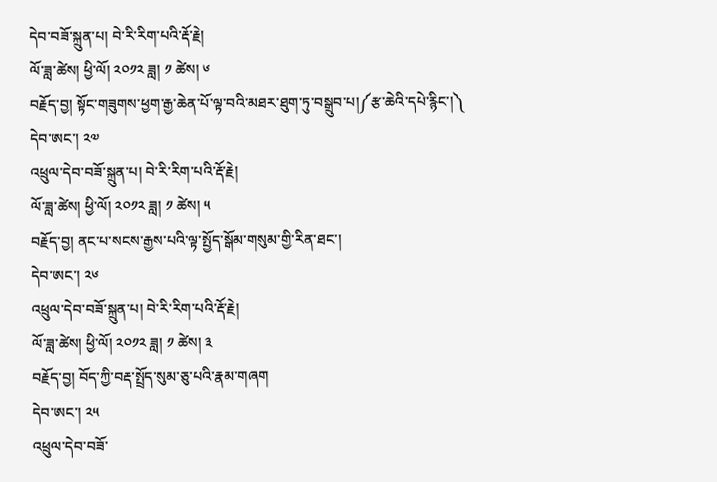དེབ་བཟོ་སྐྲུན་པ། བེ་རི་རིག་པའི་རྡོ་རྗེ།
ལོ་ཟླ་ཚེས། ཕྱི་ལོ། ༢༠༡༢ ཟླ། ༡ ཚེས། ༦
བརྗོད་བྱ། སྟོང་གཟུགས་ཕྱག་རྒྱ་ཆེན་པོ་ལྟ་བའི་མཐར་ཐུག་ཏུ་བསྒྲུབ་པ།༼རྩ་ཆེའི་དཔེ་རྙིང་།༽
དེབ་ཨང་། ༢༧
འཕྲུལ་དེབ་བཟོ་སྐྲུན་པ། བེ་རི་རིག་པའི་རྡོ་རྗེ།
ལོ་ཟླ་ཚེས། ཕྱི་ལོ། ༢༠༡༢ ཟླ། ༡ ཚེས། ༥
བརྗོད་བྱ། ནང་པ་སངས་རྒྱས་པའི་ལྟ་སྤྱོད་སྒོམ་གསུམ་གྱི་རིན་ཐང་།
དེབ་ཨང་། ༢༦
འཕྲུལ་དེབ་བཟོ་སྐྲུན་པ། བེ་རི་རིག་པའི་རྡོ་རྗེ།
ལོ་ཟླ་ཚེས། ཕྱི་ལོ། ༢༠༡༢ ཟླ། ༡ ཚེས། ༣
བརྗོད་བྱ། བོད་ཀྱི་བརྡ་སྤྲོད་སུམ་ཅུ་པའི་རྣམ་གཞག
དེབ་ཨང་། ༢༥
འཕྲུལ་དེབ་བཟོ་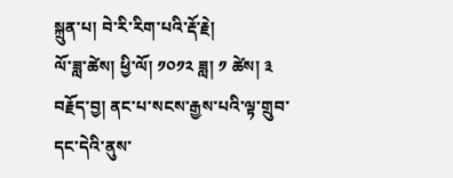སྐྲུན་པ། བེ་རི་རིག་པའི་རྡོ་རྗེ།
ལོ་ཟླ་ཚེས། ཕྱི་ལོ། ༡༠༡༢ ཟླ། ༡ ཚེས། ༣
བརྗོད་བྱ། ནང་པ་སངས་རྒྱས་པའི་ལྟ་གྲུབ་དང་དེའི་ནུས་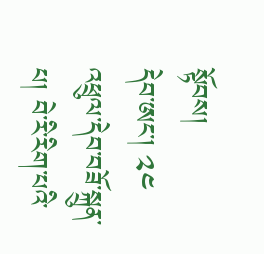སྟོབས།
དེབ་ཨང་། ༢༤
འཕྲུལ་དེབ་བཟོ་སྐྲུན་པ། བེ་རི་རིག་པའི་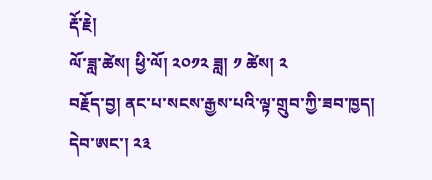རྡོ་རྗེ།
ལོ་ཟླ་ཚེས། ཕྱི་ལོ། ༢༠༡༢ ཟླ། ༡ ཚེས། ༢
བརྗོད་བྱ། ནང་པ་སངས་རྒྱས་པའི་ལྟ་གྲུབ་ཀྱི་ཟབ་ཁྱད།
དེབ་ཨང་། ༢༣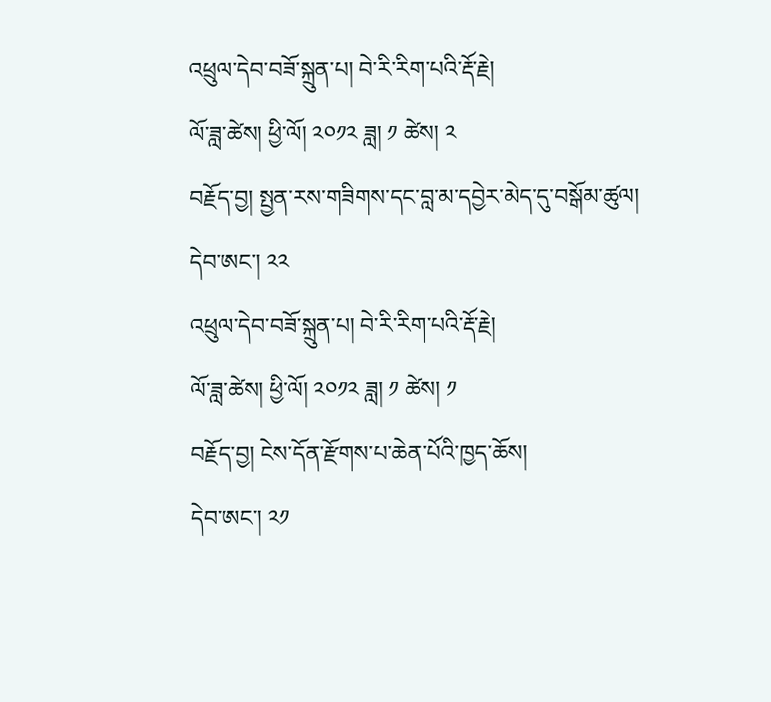འཕྲུལ་དེབ་བཟོ་སྐྲུན་པ། བེ་རི་རིག་པའི་རྡོ་རྗེ།
ལོ་ཟླ་ཚེས། ཕྱི་ལོ། ༢༠༡༢ ཟླ། ༡ ཚེས། ༢
བརྗོད་བྱ། སྤྱན་རས་གཟིགས་དང་བླ་མ་དབྱེར་མེད་དུ་བསྒོམ་ཚུལ།
དེབ་ཨང་། ༢༢
འཕྲུལ་དེབ་བཟོ་སྐྲུན་པ། བེ་རི་རིག་པའི་རྡོ་རྗེ།
ལོ་ཟླ་ཚེས། ཕྱི་ལོ། ༢༠༡༢ ཟླ། ༡ ཚེས། ༡
བརྗོད་བྱ། ངེས་དོན་རྫོགས་པ་ཆེན་པོའི་ཁྱད་ཆོས།
དེབ་ཨང་། ༢༡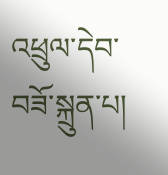འཕྲུལ་དེབ་བཟོ་སྐྲུན་པ།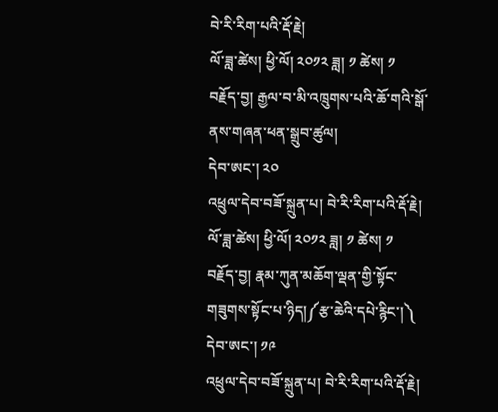བེ་རི་རིག་པའི་རྡོ་རྗེ།
ལོ་ཟླ་ཚེས། ཕྱི་ལོ། ༢༠༡༢ ཟླ། ༡ ཚེས། ༡
བརྗོད་བྱ། རྒྱལ་བ་མི་འཁྲུགས་པའི་ཆོ་གའི་སྒོ་ནས་གཞན་ཕན་སྒྲུབ་ཚུལ།
དེབ་ཨང་། ༢༠
འཕྲུལ་དེབ་བཟོ་སྐྲུན་པ། བེ་རི་རིག་པའི་རྡོ་རྗེ།
ལོ་ཟླ་ཚེས། ཕྱི་ལོ། ༢༠༡༢ ཟླ། ༡ ཚེས། ༡
བརྗོད་བྱ། རྣམ་ཀུན་མཆོག་ལྡན་གྱི་སྟོང་གཟུགས་སྟོང་པ་ཉིད།༼རྩ་ཆེའི་དཔེ་རྙིང་།༽
དེབ་ཨང་། ༡༩
འཕྲུལ་དེབ་བཟོ་སྐྲུན་པ། བེ་རི་རིག་པའི་རྡོ་རྗེ།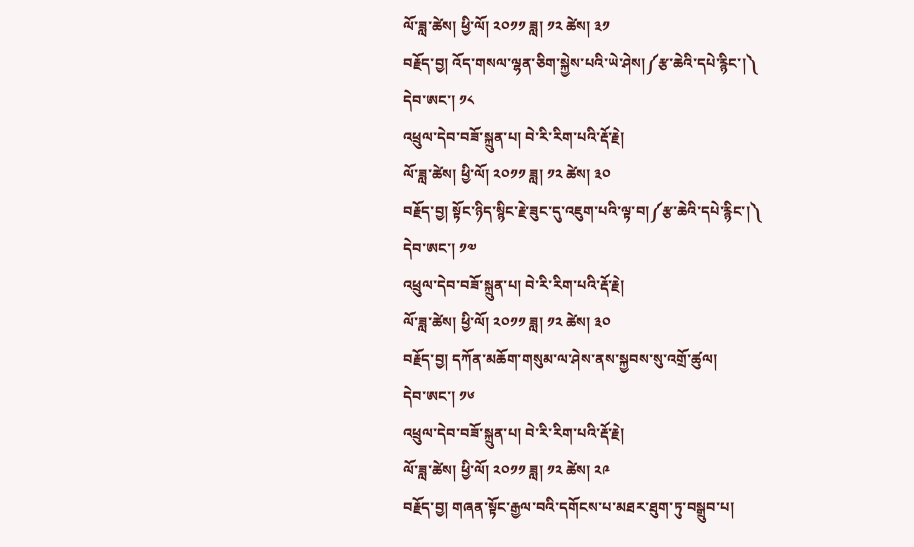ལོ་ཟླ་ཚེས། ཕྱི་ལོ། ༢༠༡༡ ཟླ། ༡༢ ཚེས། ༣༡
བརྗོད་བྱ། འོད་གསལ་ལྷན་ཅིག་སྐྱེས་པའི་ཡེ་ཤེས།༼རྩ་ཆེའི་དཔེ་རྙིང་།༽
དེབ་ཨང་། ༡༨
འཕྲུལ་དེབ་བཟོ་སྐྲུན་པ། བེ་རི་རིག་པའི་རྡོ་རྗེ།
ལོ་ཟླ་ཚེས། ཕྱི་ལོ། ༢༠༡༡ ཟླ། ༡༢ ཚེས། ༣༠
བརྗོད་བྱ། སྟོང་ཉིད་སྙིང་རྗེ་ཟུང་དུ་འཇུག་པའི་ལྟ་བ།༼རྩ་ཆེའི་དཔེ་རྙིང་།༽
དེབ་ཨང་། ༡༧
འཕྲུལ་དེབ་བཟོ་སྐྲུན་པ། བེ་རི་རིག་པའི་རྡོ་རྗེ།
ལོ་ཟླ་ཚེས། ཕྱི་ལོ། ༢༠༡༡ ཟླ། ༡༢ ཚེས། ༣༠
བརྗོད་བྱ། དཀོན་མཆོག་གསུམ་ལ་ཤེས་ནས་སྐྱབས་སུ་འགྲོ་ཚུལ།
དེབ་ཨང་། ༡༦
འཕྲུལ་དེབ་བཟོ་སྐྲུན་པ། བེ་རི་རིག་པའི་རྡོ་རྗེ།
ལོ་ཟླ་ཚེས། ཕྱི་ལོ། ༢༠༡༡ ཟླ། ༡༢ ཚེས། ༢༩
བརྗོད་བྱ། གཞན་སྟོང་རྒྱལ་བའི་དགོངས་པ་མཐར་ཐུག་ཏུ་བསྒྲུབ་པ།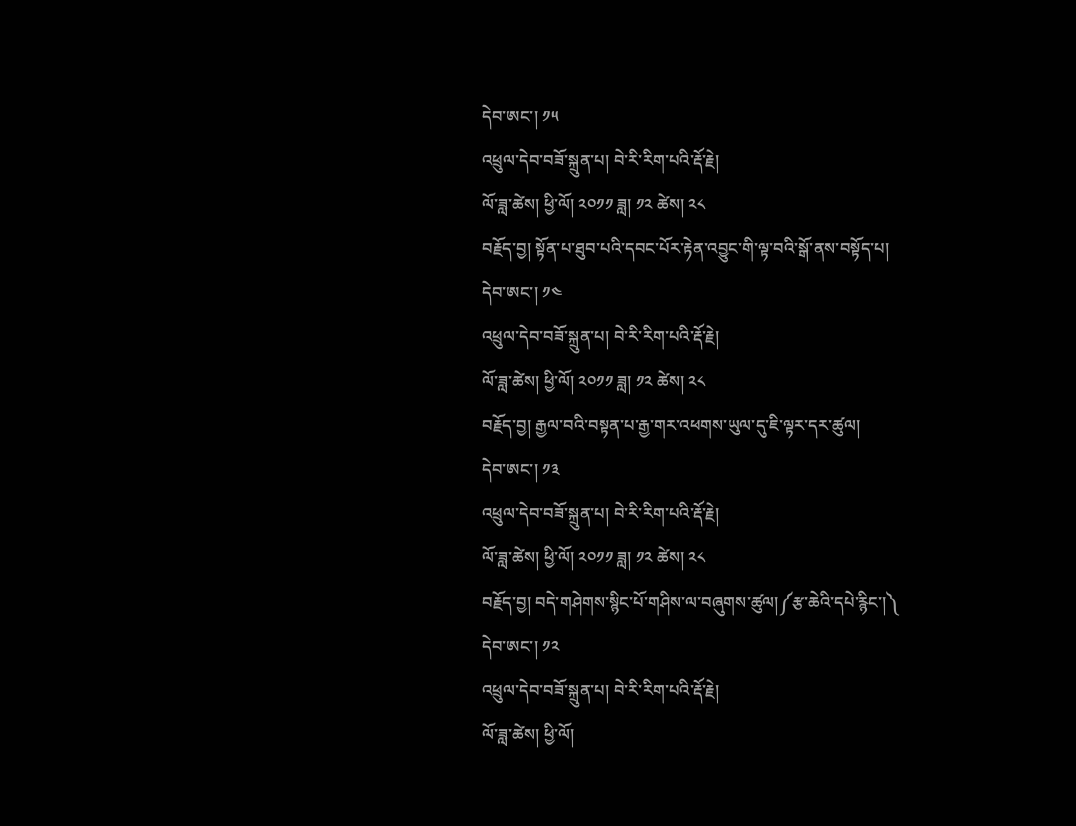དེབ་ཨང་། ༡༥
འཕྲུལ་དེབ་བཟོ་སྐྲུན་པ། བེ་རི་རིག་པའི་རྡོ་རྗེ།
ལོ་ཟླ་ཚེས། ཕྱི་ལོ། ༢༠༡༡ ཟླ། ༡༢ ཚེས། ༢༨
བརྗོད་བྱ། སྟོན་པ་ཐུབ་པའི་དབང་པོར་རྟེན་འབྱུང་གི་ལྟ་བའི་སྒོ་ནས་བསྟོད་པ།
དེབ་ཨང་། ༡༤
འཕྲུལ་དེབ་བཟོ་སྐྲུན་པ། བེ་རི་རིག་པའི་རྡོ་རྗེ།
ལོ་ཟླ་ཚེས། ཕྱི་ལོ། ༢༠༡༡ ཟླ། ༡༢ ཚེས། ༢༨
བརྗོད་བྱ། རྒྱལ་བའི་བསྟན་པ་རྒྱ་གར་འཕགས་ཡུལ་དུ་ཇི་ལྟར་དར་ཚུལ།
དེབ་ཨང་། ༡༣
འཕྲུལ་དེབ་བཟོ་སྐྲུན་པ། བེ་རི་རིག་པའི་རྡོ་རྗེ།
ལོ་ཟླ་ཚེས། ཕྱི་ལོ། ༢༠༡༡ ཟླ། ༡༢ ཚེས། ༢༨
བརྗོད་བྱ། བདེ་གཤེགས་སྙིང་པོ་གཤིས་ལ་བཞུགས་ཚུལ།༼རྩ་ཆེའི་དཔེ་རྙིང་།༽
དེབ་ཨང་། ༡༢
འཕྲུལ་དེབ་བཟོ་སྐྲུན་པ། བེ་རི་རིག་པའི་རྡོ་རྗེ།
ལོ་ཟླ་ཚེས། ཕྱི་ལོ།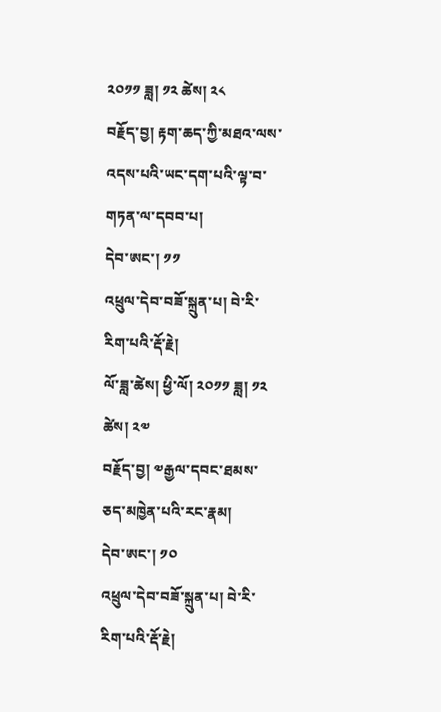༢༠༡༡ ཟླ། ༡༢ ཚེས། ༢༨
བརྗོད་བྱ། རྟག་ཆད་ཀྱི་མཐའ་ལས་འདས་པའི་ཡང་དག་པའི་ལྟ་བ་གཏན་ལ་དབབ་པ།
དེབ་ཨང་། ༡༡
འཕྲུལ་དེབ་བཟོ་སྐྲུན་པ། བེ་རི་རིག་པའི་རྡོ་རྗེ།
ལོ་ཟླ་ཚེས། ཕྱི་ལོ། ༢༠༡༡ ཟླ། ༡༢ ཚེས། ༢༧
བརྗོད་བྱ། ༧རྒྱལ་དབང་ཐམས་ཅད་མཁྱེན་པའི་རང་རྣམ།
དེབ་ཨང་། ༡༠
འཕྲུལ་དེབ་བཟོ་སྐྲུན་པ། བེ་རི་རིག་པའི་རྡོ་རྗེ།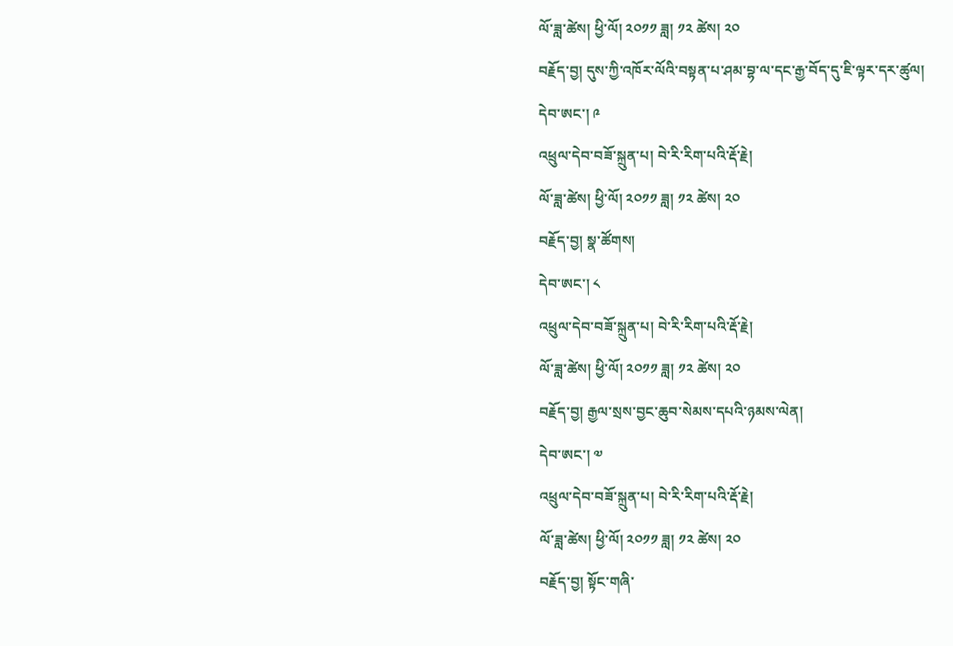ལོ་ཟླ་ཚེས། ཕྱི་ལོ། ༢༠༡༡ ཟླ། ༡༢ ཚེས། ༢༠
བརྗོད་བྱ། དུས་ཀྱི་འཁོར་ལོའི་བསྟན་པ་ཤམ་བྷ་ལ་དང་རྒྱ་བོད་དུ་ཇི་ལྟར་དར་ཚུལ།
དེབ་ཨང་། ༩
འཕྲུལ་དེབ་བཟོ་སྐྲུན་པ། བེ་རི་རིག་པའི་རྡོ་རྗེ།
ལོ་ཟླ་ཚེས། ཕྱི་ལོ། ༢༠༡༡ ཟླ། ༡༢ ཚེས། ༢༠
བརྗོད་བྱ། སྣ་ཚོགས།
དེབ་ཨང་། ༨
འཕྲུལ་དེབ་བཟོ་སྐྲུན་པ། བེ་རི་རིག་པའི་རྡོ་རྗེ།
ལོ་ཟླ་ཚེས། ཕྱི་ལོ། ༢༠༡༡ ཟླ། ༡༢ ཚེས། ༢༠
བརྗོད་བྱ། རྒྱལ་སྲས་བྱང་ཆུབ་སེམས་དཔའི་ཉམས་ལེན།
དེབ་ཨང་། ༧
འཕྲུལ་དེབ་བཟོ་སྐྲུན་པ། བེ་རི་རིག་པའི་རྡོ་རྗེ།
ལོ་ཟླ་ཚེས། ཕྱི་ལོ། ༢༠༡༡ ཟླ། ༡༢ ཚེས། ༢༠
བརྗོད་བྱ། སྟོང་གཞི་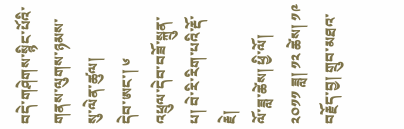བདེ་གཤེགས་སྙིང་པོའི་གནས་ལུགས་ཉམས་སུ་ལེན་ཚུལ།
དེབ་ཨང་། ༦
འཕྲུལ་དེབ་བཟོ་སྐྲུན་པ། བེ་རི་རིག་པའི་རྡོ་རྗེ།
ལོ་ཟླ་ཚེས། ཕྱི་ལོ། ༢༠༡༡ ཟླ། ༡༢ ཚེས། ༡༩
བརྗོད་བྱ། གྲུབ་མཐའ་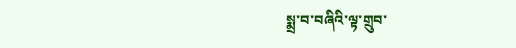སྨྲ་བ་བཞིའི་ལྟ་གྲུབ་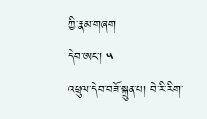ཀྱི་རྣམ་གཞག
དེབ་ཨང་། ༥
འཕྲུལ་དེབ་བཟོ་སྐྲུན་པ། བེ་རི་རིག་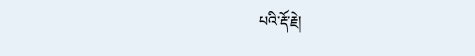པའི་རྡོ་རྗེ།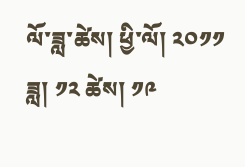ལོ་ཟླ་ཚེས། ཕྱི་ལོ། ༢༠༡༡ ཟླ། ༡༢ ཚེས། ༡༩